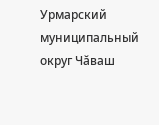Урмарский муниципальный округ Чăваш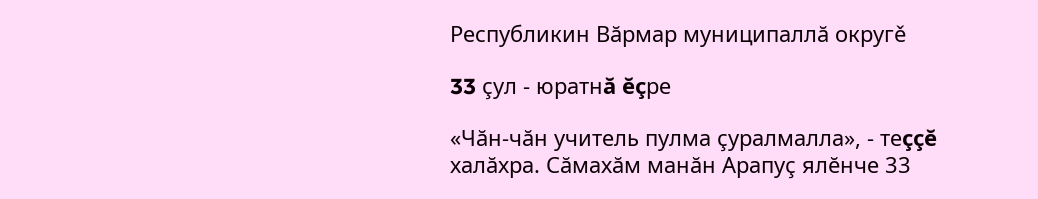Республикин Вăрмар муниципаллă округě

33 çул - юратнă ĕçре

«Чăн-чăн учитель пулма çуралмалла», - теççĕ халăхра. Сăмахăм манăн Арапуç ялĕнче 33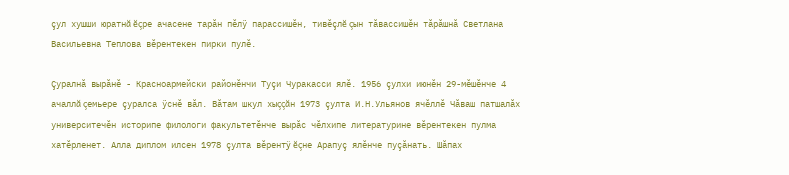çул хушши юратнă ĕçре ачасене тарăн пĕлÿ парассишĕн, тивĕçлĕ çын тăвассишĕн тăрăшнă Светлана Васильевна Теплова вĕрентекен пирки пулĕ.

Çуралнă вырăнĕ - Красноармейски районĕнчи Туçи Чуракасси ялĕ. 1956 çулхи июнĕн 29-мĕшĕнче 4 ачаллă çемьере çуралса ÿснĕ вăл. Вăтам шкул хыççăн 1973 çулта И.Н.Ульянов ячĕллĕ Чăваш патшалăх университечĕн историпе филологи факультетĕнче вырăс чĕлхипе литературине вĕрентекен пулма хатĕрленет. Алла диплом илсен 1978 çулта вĕрентÿ ĕçне Арапуç ялĕнче пуçăнать. Шăпах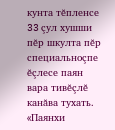кунта тĕпленсе 33 çул хушши пĕр шкулта пĕр специальноçпе ĕçлесе паян вара тивĕçлĕ канăва тухать. «Паянхи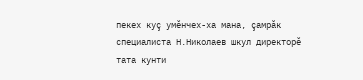пекех куç умĕнчех-ха мана, çамрăк специалиста Н.Николаев шкул директорĕ тата кунти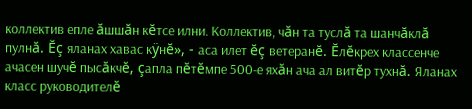коллектив епле ăшшăн кĕтсе илни. Коллектив, чăн та туслă та шанчăклă пулнă. Ĕç яланах хавас кÿнĕ», - аса илет ĕç ветеранĕ. Ĕлĕкрех классенче ачасен шучĕ пысăкчĕ, çапла пĕтĕмпе 500-е яхăн ача ал витĕр тухнă. Яланах класс руководителĕ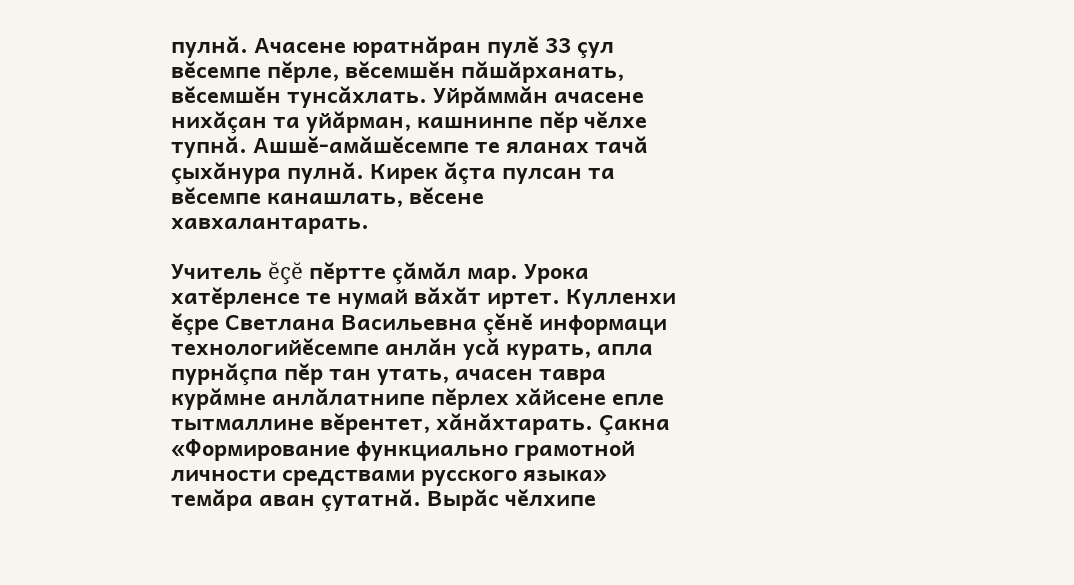пулнă. Ачасене юратнăран пулĕ 33 çул вĕсемпе пĕрле, вĕсемшĕн пăшăрханать, вĕсемшĕн тунсăхлать. Уйрăммăн ачасене нихăçан та уйăрман, кашнинпе пĕр чĕлхе тупнă. Ашшĕ-амăшĕсемпе те яланах тачă çыхăнура пулнă. Кирек ăçта пулсан та вĕсемпе канашлать, вĕсене хавхалантарать.

Учитель ĕçĕ пĕртте çăмăл мар. Урока хатĕрленсе те нумай вăхăт иртет. Кулленхи ĕçре Светлана Васильевна çĕнĕ информаци технологийĕсемпе анлăн усă курать, апла пурнăçпа пĕр тан утать, ачасен тавра курăмне анлăлатнипе пĕрлех хăйсене епле тытмаллине вĕрентет, хăнăхтарать. Çакна «Формирование функциально грамотной личности средствами русского языка» темăра аван çутатнă. Вырăс чĕлхипе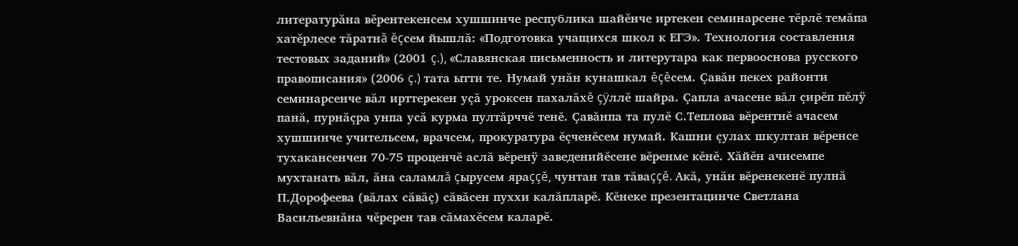литературăна вĕрентекенсем хушшинче республика шайĕнче иртекен семинарсене тĕрлĕ темăпа хатĕрлесе тăратнă ĕçсем йышлă: «Подготовка учащихся школ к ЕГЭ». Технология составления тестовых заданий» (2001 ç.), «Славянская письменность и литерутара как первооснова русского правописания» (2006 ç.) тата ытти те. Нумай унăн кунашкал ĕçĕсем. Çавăн пекех районти семинарсенче вăл ирттерекен уçă уроксен пахалăхĕ çÿллĕ шайра. Çапла ачасене вăл çирĕп пĕлÿ панă, пурнăçра унпа усă курма пултăрччĕ тенĕ. Çавăнпа та пулĕ С.Теплова вĕрентнĕ ачасем хушшинче учительсем, врачсем, прокуратура ĕçченĕсем нумай. Кашни çулах шкултан вĕренсе тухакансенчен 70-75 проценчĕ аслă вĕренÿ заведенийĕсене вĕренме кĕнĕ. Хăйĕн ачисемпе мухтанать вăл, ăна саламлă çырусем яраççĕ, чунтан тав тăваççĕ. Акă, унăн вĕренекенĕ пулнă П.Дорофеева (вăлах сăвăç) сăвăсен пуххи калăпларĕ. Кĕнеке презентацинче Светлана Васильевнăна чĕререн тав сăмахĕсем каларĕ.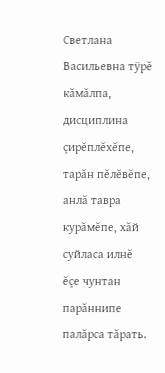Светлана Васильевна тÿрĕ кăмăлпа, дисциплина çирĕплĕхĕпе, тарăн пĕлĕвĕпе, анлă тавра курăмĕпе, хăй суйласа илнĕ ĕçе чунтан парăннипе палăрса тăрать.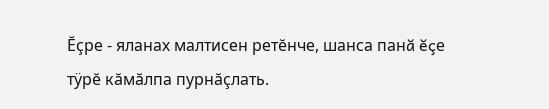Ĕçре - яланах малтисен ретĕнче, шанса панă ĕçе тÿрĕ кăмăлпа пурнăçлать.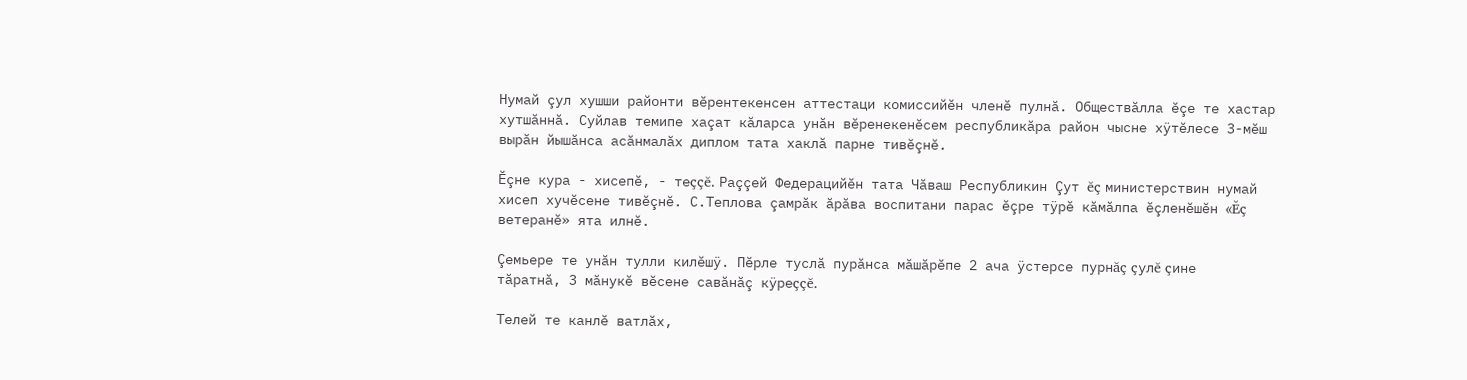Нумай çул хушши районти вĕрентекенсен аттестаци комиссийĕн членĕ пулнă. Обществăлла ĕçе те хастар хутшăннă. Суйлав темипе хаçат кăларса унăн вĕренекенĕсем республикăра район чысне хÿтĕлесе 3-мĕш вырăн йышăнса асăнмалăх диплом тата хаклă парне тивĕçнĕ.

Ĕçне кура - хисепĕ, - теççĕ. Раççей Федерацийĕн тата Чăваш Республикин Çут ĕç министерствин нумай хисеп хучĕсене тивĕçнĕ. С.Теплова çамрăк ăрăва воспитани парас ĕçре тÿрĕ кăмăлпа ĕçленĕшĕн «Ĕç ветеранĕ» ята илнĕ.

Çемьере те унăн тулли килĕшÿ. Пĕрле туслă пурăнса мăшăрĕпе 2 ача ÿстерсе пурнăç çулĕ çине тăратнă, 3 мăнукĕ вĕсене савăнăç кÿреççĕ.

Телей те канлĕ ватлăх,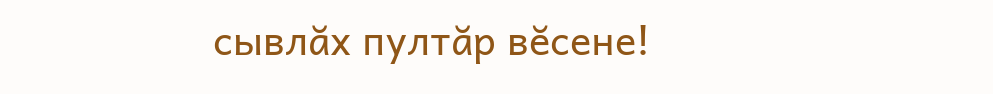сывлăх пултăр вĕсене!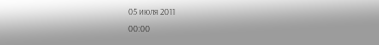05 июля 2011
00:00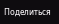Поделиться